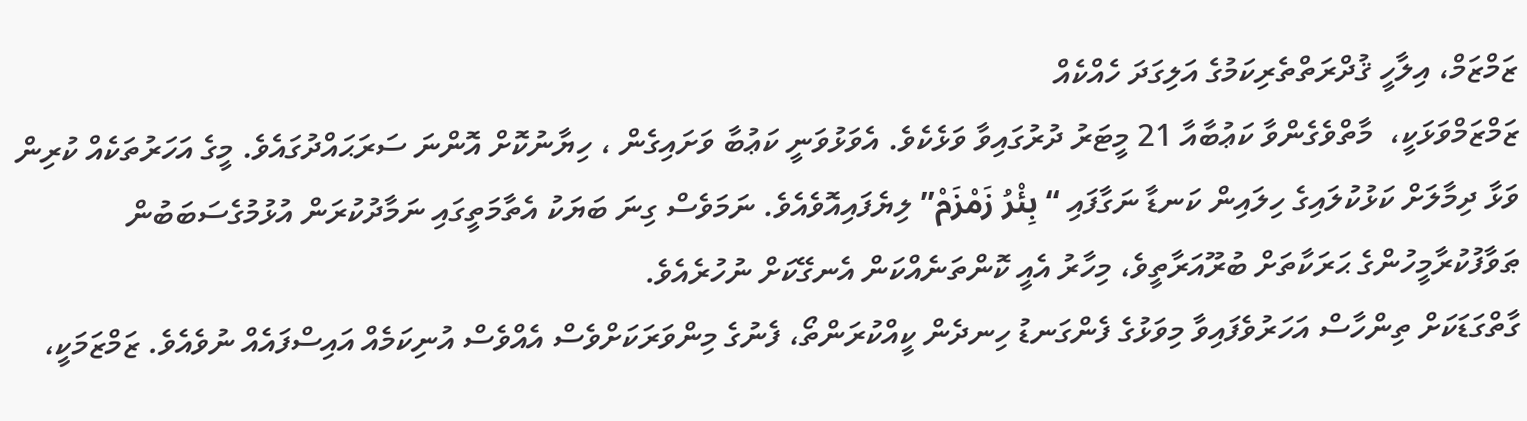ޒަމްޒަމް، އިލާހީ ޤުދްރަތްތެރިކަމުގެ އަލިގަދަ ހެއްކެއް
ޒަމްޒަމްވަޅަކީ،  މާތްވެގެންވާ ކަޢުބާއާ 21 މީޓަރު ދުރުގައިވާ ވަޅެކެވެ. އެވަޅުވަނީ ކަޢުބާ ވަށައިގެން ، ހިޔާނުކޮށް އޮންނަ ސަރަޙައްދުގައެވެ. މީގެ އަހަރުތަކެއް ކުރިން ވަޅާ ދިމާލަށް ކަޅުކުލައިގެ ހިލައިން ކަނޑާ ނަގާފައި “بِئْرُ زَمْزَمْ” ލިޔެފައިއޮވެއެވެ. ނަމަވެސް ގިނަ ބަޔަކު އެތާމަތީގައި ނަމާދުކުރަން އުޅުމުގެސަބަބުން ޠަވާފުކުރާމީހުންގެ ޙަރަކާތަށް ބުރޫއަރާތީވެ، މިހާރު އެއީ ކޮންތަނެއްކަން އެނގޭކަށް ނުހުރެއެވެ.
ގާތްގަޑަކަށް ތިންހާސް އަހަރުވެފައިވާ މިވަޅުގެ ފެންގަނޑު ހިނދެން ކީއްކުރަންތޯ، ފެނުގެ މިންވަރަކަށްވެސް އެއްވެސް އުނިކަމެއް އައިސްފައެއް ނުވެއެވެ. ޒަމްޒަމަކީ،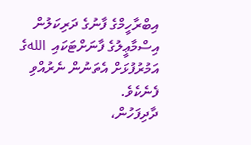އިބްރާހީމްގެ ފާނުގެ ދަރިކަލުން އިސްމާޢީލުގެ ފާނަށްޓަކައި  اللهގެ އަމުރުފުޅަށް އެތަނުން ނެރުއްވި ފެނެކެވެ.
ދާދިފަހުން،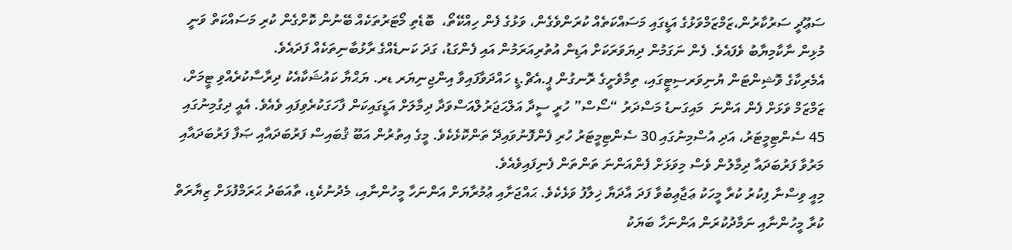ސަޢޫދީ ސަރުކާރުން،ޒަމްޒަމްވަޅުގެ އަޑީގައި މަސައްކަތެއް ކުރަންވެގެން، ވަޅުގެ ފެން ހިއްކޭތޯ،  ބޮޑެތި މޯޓަރުތަކެއް ބޭނުން ކޮށްގެން ކުރި މަސައްކަތް ވަނީ މުޅިން ނާކާމިޔާބު ވެފައެވެ. ފެން ނަގަމުން ދިޔަވަރަކަށް އަޑިން އުތުރިއަރަމުން އައި ފެންގަޑު، ގަދަ ކަނޑެއްގެ ރާޅުބާނިތަކެއް ފަދައެވެ.
އެމެރިކާގެ ވޮޝިންޓަން ޔުނިވަރސިޓީގައި، ތިމާވެށީގެ ރޮނގުން ޕީ.އެޗް.ޑީ ހައްދަވާފައިވާ އިންޖިނިޔަރ ޑރ. ޔަޙްޔާ ކައުޝަކާއެކު ދިރާސާކުރެއްވި ޓީމަށް،  ޒަމްޒަމް ވަޅަށް ފެން އަންނަ  މައިގަނޑު މަސްދަރު “ސޯސް” ހުރީ ސީދާ އަލްޙަޖަރުލްއަސްވަދާ ދިމާލަށް އަޑީގައިކަން ފާހަގަކުރެވިފައި ވެއެވެ. އެއީ ދިގުމިނުގައި 45 ސެންޓިމީޓަރު، އަދި އުސްމިނުގައި 30 ސެންޓިމީޓަރު ހުރި ފެންފޮނުވައިދޭ ތަންކޮޅެކެވެ. މީގެ އިތުރުން އަބޫ ޤުބައިސް ފަރުބަދައާއި ޞަފާ ފަރުބަދައާއި މަރުވާ ފަރުބަދައާ ދިމާލުން ވެސް މިވަޅަށް ފެންއަންނަ ތަންތަން ފެނިފައިވެއެވެ.
މިއީ ވިސްނާ ފިކުރު ކުރާ މީހަކު ޢަޖާޢިބުވާ ފަދަ އާދަޔާ ޚިލާފު ވަޅެކެވެ. ޙައްޖަށާއި ޢުމުރާޔަށް އަންނަހާ މީހުންނާއި، މެދުނުކެޑި، ތާއަބަދު ޙަރަމްފުޅަށް ޒިޔާރަތް ކުރާ މީހުންނާއި ނަމާދުކުރަން އަންނަހާ ބަޔަކު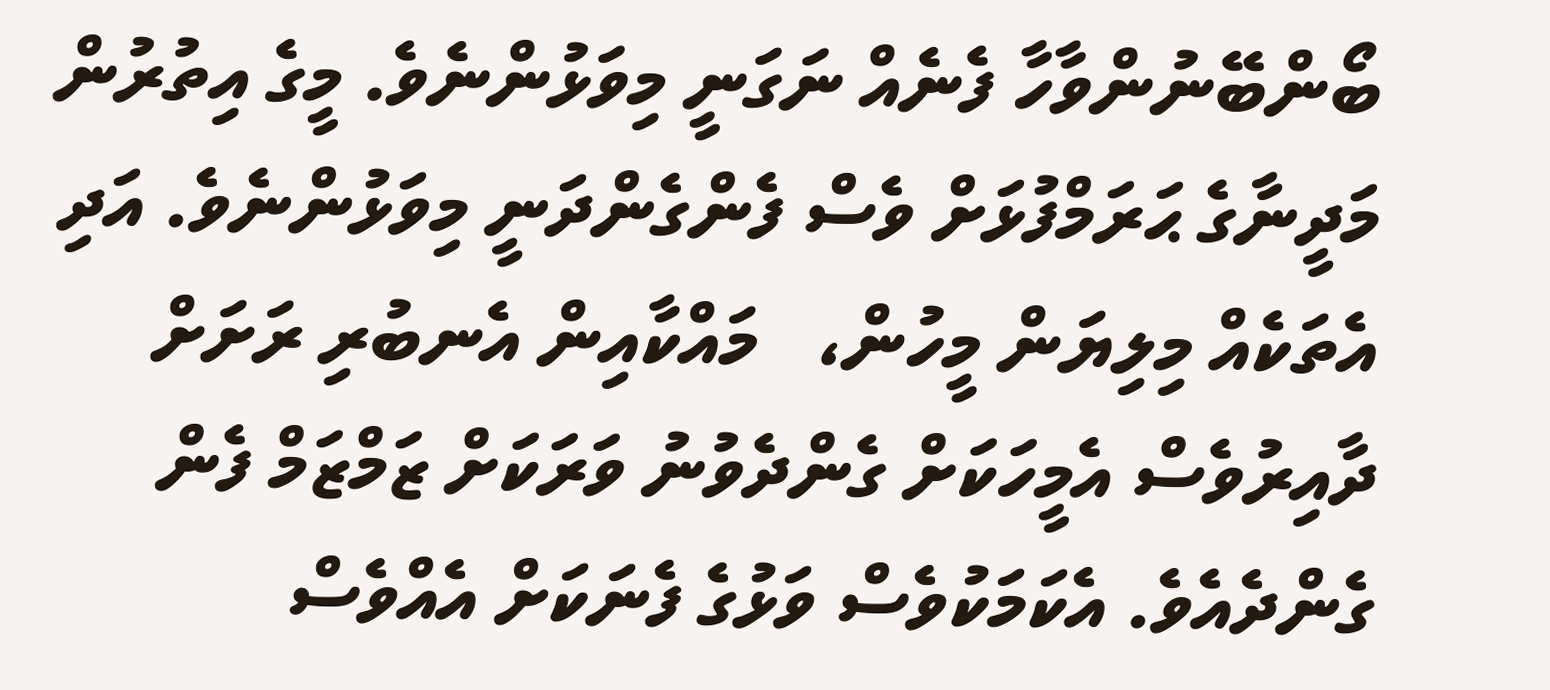ބޯންބޭނުންވާހާ ފެނެއް ނަގަނީ މިވަޅުންނެވެ. މީގެ އިތުރުން މަދީނާގެ ޙަރަމްފުޅަށް ވެސް ފެންގެންދަނީ މިވަޅުންނެވެ. އަދި އެތަކެއް މިލިޔަން މީހުން،   މައްކާއިން އެނބުރި ރަށަށް ދާއިރުވެސް އެމީހަކަށް ގެންދެވުނު ވަރަކަށް ޒަމްޒަމް ފެން ގެންދެއެވެ. އެކަމަކުވެސް ވަޅުގެ ފެނަކަށް އެއްވެސް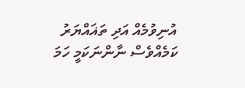އުނިވުމެއް އަދި ތަޣައްޔަރު ކަމެއްވެސް ނާންނަކަމީ ހަމަ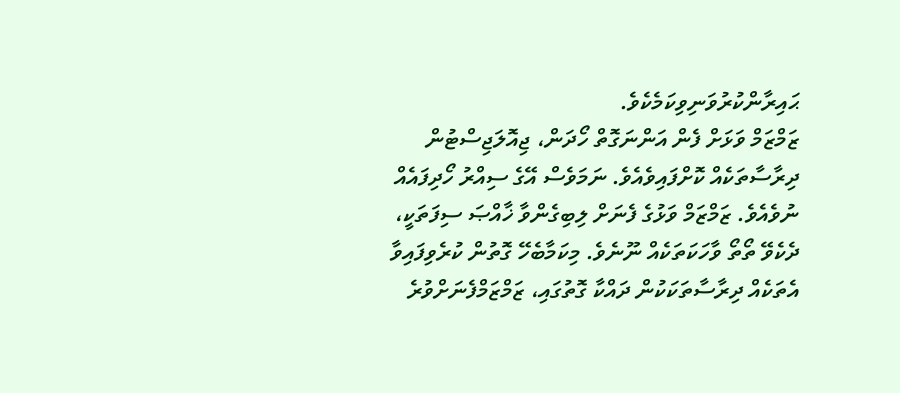ޙައިރާންކުރުވަނިވިކަމެކެވެ.
ޒަމްޒަމް ވަޅަށް ފެން އަންނަގޮތް ހޯދަން، ޖިއޮލަޖިސްޓުން ދިރާސާތަކެއް ކޮށްފައިވެއެވެ. ނަމަވެސް އޭގެ ސިއްރު ހޯދިފައެއް ނުވެއެވެ. ޒަމްޒަމް ވަޅުގެ ފެނަށް ލިބިގެންވާ ޚާއްޞަ ސިފަތަކީ، ދެކެވޭ ތޯތޯ ވާހަކަތަކެއް ނޫނެވެ. މިކަމާބެހޭ ގޮތުން ކުރެވިފައިވާ އެތަކެއް ދިރާސާތަކަކުން ދައްކާ ގޮތުގައި، ޒަމްޒަމްފެނަށްވުރެ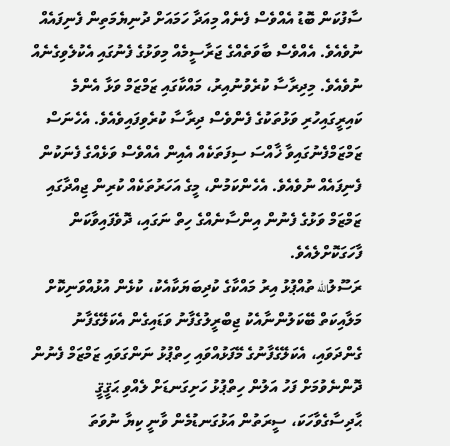ސާފުކަން ބޮޑު އެއްވެސް ފެނެއް މިއަދާ ހަމައަށް ދުނިޔެމަތިން ފެނިފައެއް ނުވެއެވެ. އެއްވެސް ބާވަތެއްގެ ޖަރާސީމެއް މިވަޅުގެ ފެނުގައި އެކުލެވިގެނެއް ނުވެއެވެ. މިދިރާސާ ކުރެވުނުއިރު، މައްކާގައި ޒަމްޒަމް ވަޅާ އެންމެ ކައިރީގައިހުރި ވަޅުތަކުގެ ފެންވެސް ދިރާސާ ކުރެވިފައިވެއެވެ. އެހެނަސް ޒަމްޒަމްފެނުގައިވާ ޚާއްސަ ސިފަތަކެއް އެއިން އެއްވެސް ވަޅެއްގެ ފެނަކުން ފެނިފައެއް ނުވެއެވެ. އެހެންކަމުން، މީގެ އަހަރުތަކެއް ކުރިން ޖިއްދާގައި ޒަމްޒަމް ވަޅުގެ ފެނުން އިންސާނެއްގެ ހިތް ނަގައި، ދޮވެފައިވާކަން ފާހަގަކޮށްލެއެވެ.
ރަސޫލުالله ތުއްޕުޅު އިރު މައްކާގެ ކުދިބަޔަކާއެކު، ކުޅެން އުޅުއްވަނިކޮށް މަލާއިކަތް ބޭކަލުންނާއެކު ޖިބްރީލުގެފާނު ވަޑައިގެން އެކަލޭގެފާނު ގެންދަވައި، އެކަލޭގެފާނުގެ މޭފަޅުއްވައި ހިތްޕުޅު ނަންގަވައި ޒަމްޒަމް ފެނުން ދޮންނެވުމަށް ފަހު އަލުން ހިތްޕުޅު ހަށިގަނޑަށް ލެއްވި ޙަޤީޤީ ޙާދިސާގެވާހަކަ، ސީރަތުން އަޅުގަނޑުމެން ވާނީ ކިޔާ ނުވަތަ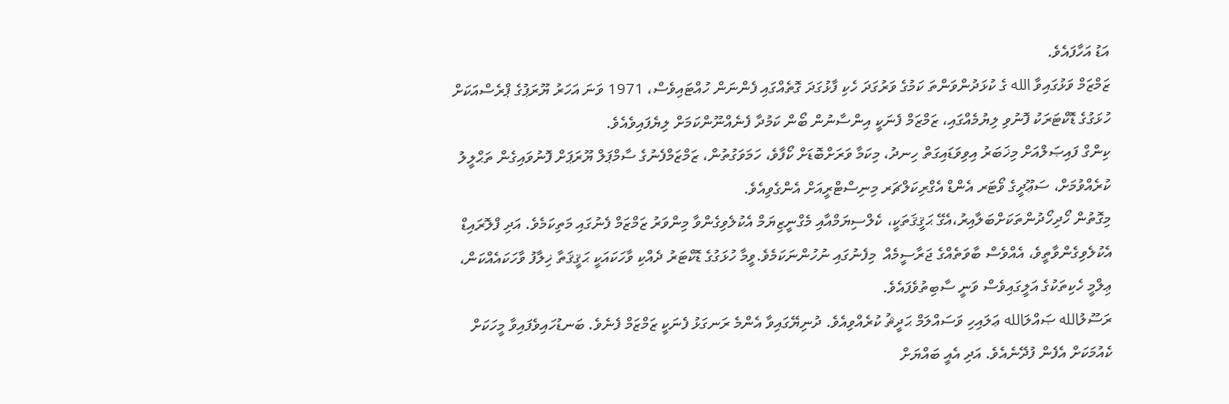އަޑު އަހާފައެވެ.
ޒަމްޒަމް ވަޅުގައިވާ الله ގެ ކުޅަދުންވަންތަ ކަމުގެ ވަރުގަދަ ހެކި ފާޅުގަދަ ގޮތެއްގައި ފެންނަން ހުއްޓައިވެސް، 1971 ވަނަ އަހަރު ޔޫރަޕުގެ ޕްރެސްއަކަށް ހުޅަގުގެ ޑޮކްޓަރަކު ފޮނުވި ލިޔުމެއްގައި، ޒަމްޒަމް ފެނަކީ އިންސާނުން ބޯން ކަމުދާ ފެނެއްނޫންކަމަށް ލިޔެފައިވެއެވެ.
ކިންގް ފައިޞަލްއަށް މިޚަބަރު އިވިވަޑައިގަތް ހިނދު، މިކަމާ ވަރަށްބޮޑަށް ކޯފާވެ، ހަމަވަގުތުން، ޒަމްޒަމްފެނުގެ ސާމްޕަލް ޔޫރަޕަށް ފޮނުވައިގެން ތަޙްލީލު ކުރެއްވުމަށް، ސަޢޫދީގެ ވޯޓަރ އެންޑް އެގްރިކަލްޗަރ މިނިސްޓްރީއަށް އެންގެވިއެވެ.
މިގޮތުން ހޯދިހޯދުންތަކަށްބަލާއިރު،އެގޭ ޙަޤީޤަތަކީ، ކެލްސިޔަމްއާއި މެގްނީޒިޔަމް އެކުލެވިގެންވާ މިންވަރު ޒަމްޒަމް ފެނުގައި މަތިކަމެވެ. އަދި ފްލޮރައިޑް އެކުލެވިގެންވާތީވެ، އެއްވެސް ބާވަތެއްގެ ޖަރާސީމެއް  މިފެނުގައި ނުހުންނަކަމެވެ.ވީމާ ހުޅަގުގެ ޑޮކްޓަރު ދެއްކި ވާހަކައަކީ ޙަޤީޤަތާ ޚިލާފު ވާހަކައެއްކަން، ޢިލްމީ ހެކިތަކުގެ އަލީގައިވެސް ވަނީ ސާބިތުވެފައެވެ.
ރަސޫލުالله ޞައްލަالله ޢަލައިހި ވަސައްލަމް ޙަދީޘު ކުރެއްވިއެވެ. ދުނިޔޭގައިވާ އެންމެ ރަނގަޅު ފެނަކީ ޒަމްޒަމް ފެނެވެ. ބަނޑުހައިވެފައިވާ މީހަކަށް ކެއުމަކަށް އެފެން ފުދޭނެއެވެ. އަދި އެއީ ބައްޔަށް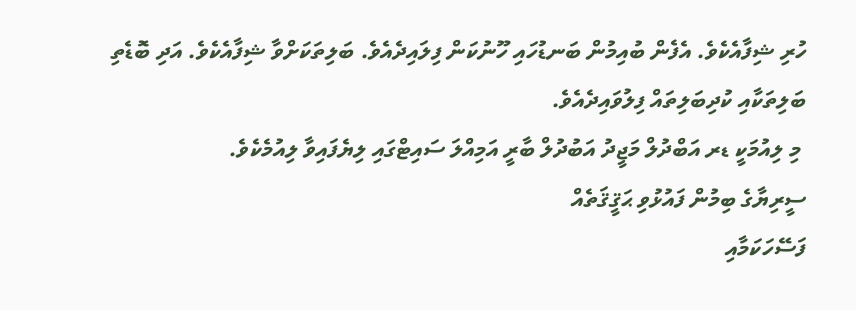ހުރި ޝިފާއެކެވެ. އެފެން ބުއިމުން ބަނޑުހައި ހޫނުކަން ފިލައިދެއެވެ. ބަލިތަކަށްވާ ޝިފާއެކެވެ. އަދި ބޮޑެތި ބަލިތަކާއި ކުދިބަލިތައް ފިލުވައިދެއެވެ.
 މި ލިއުމަކީ ޑރ އަބްދުލް މަޖީދު އަބުދުލް ބާރީ އަމިއްލަ ސައިޓްގައި ލިޔެފައިވާ ލިއުމެކެވެ.
ސީރިޔާގެ ބިމުން ފައުޅުވި ޙަޤީޤަތެއް
ފަސޭހަކަމާއި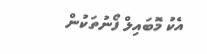އެކު މޮބައިލް ފޯނުތަކުން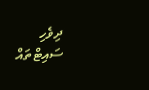ދިވެހި ސައިޓްތައް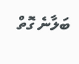ބަލާނެ ގޮތް